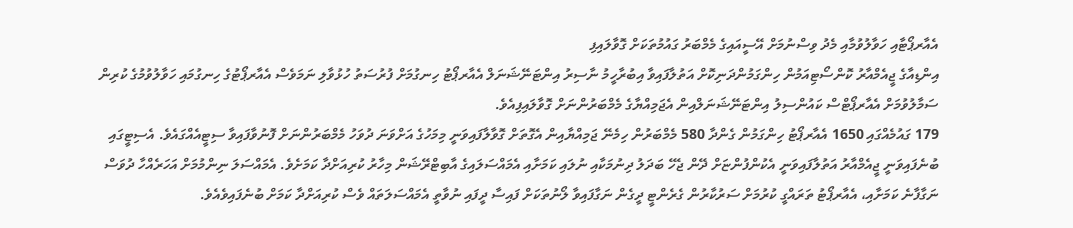އެއާރޕޯޓާއި ހަވާލުވުމާއި މެދު ވިސްނުމަށް އޭސީއައިގެ މެމްބަރު ގައުމުތަކަށް ގޮވާލައިފި
އިންޑިއާގެ ޖީއެމްއާރު ކޮންސޯޓިއަމުން ހިންގަމުންދަނިކޮށް އަތުލާފައިވާ އިބުރާހީމު ނާސިރު އިންޓަނޭޝަނަލް އެއާރޕޯޓު ހިނގުމަށް ފުރުސަތު ހުޅުވާލި ނަމަވެސް އެއާރޕޯޓުގެ ހިނގުމައި ހަވާލުވުމުގެ ކުރިން ސަމާލުވުމަށް އެއާރޕޯޓްސް ކައުންސިލު އިންޓަނޭޝަނަލްއިން އެޖަމިއްޔާގެ މެމްބަރުންނަށް ގޮވާލައިފިއެވެ.
179 ގައުމެއްގައި 1650 އެއާރޕޯޓު ހިންގަމުން ގެންދާ 580 މެމްބަރުން ހިމެނޭ ޖަމިއްޔާއިން އެގޮތަށް ގޮވާލާފައިވަނީ މިމަހުގެ އަށްވަނަ ދުވަހު މެމްބަރުންނަށް ފޮނުވާފައިވާ ސިޓީއެއްގައެވެ. އެސިޓީގައި ބުނެފައިވަނީ ޖީއެމްއާރު އަތުލާފައިވަނީ އެކުންފުންޏަށް ދޭން ޖެހޭ ބަދަލު ދިނުމަކާއި ނުލައި ކަމަށާއި އެމައްސަލައިގެ އާބިޓްރޭޝަން މިހާރު ކުރިއަށްދާ ކަމަށެވެ. އެމައްސަލަ ނިންމުމަށް އަހަރެއްހާ ދުވަސް ނަގާފާނެ ކަމަށާއި، އެއާރޕޯޓު ތަރައްގީ ކުރުމަށް ސަރުކާރުން ގެރެންޓީ ދީގެން ނަގާފައިވާ ލޯނުތަކަށް ފައިސާ ދީފައި ނުވާތީ އެމައްސަލަތައް ވެސް ކުރިއަށްދާ ކަމަށް ބުނެފައިވެއެވެ.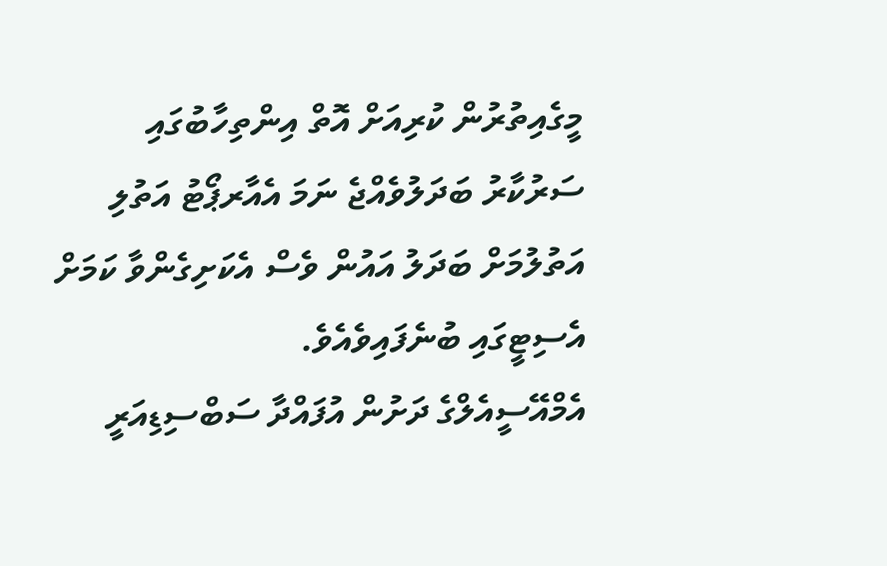މީގެއިތުރުން ކުރިއަށް އޮތް އިންތިހާބުގައި ސަރުކާރު ބަދަލުވެއްޖެ ނަމަ އެއާރޕޯޓު އަތުލި އަތުލުމަށް ބަދަލު އައުން ވެސް އެކަށިގެންވާ ކަމަށް އެސިޓީގައި ބުނެފައިވެއެވެ.
އެމްއޭސީއެލްގެ ދަށުން އުފައްދާ ސަބްސިޑިއަރީ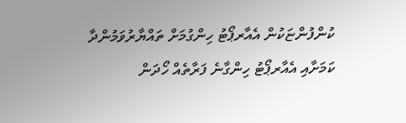ކުންފުންޏަކުން އެއާރޕޯޓު ހިންގުމަށް ތައްޔާރުވަމުންދާ ކަމަށާއި އެއާރޕޯޓު ހިންގާނެ ފަރާތެއް ހޯދަން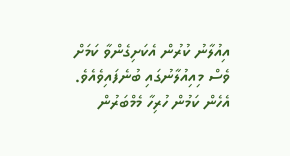އިއުލާނު ކުރުން އެކަށިގެންވާ ކަމަށް ވެސް މިއިއުލާނުގައި ބުނެފައިވެއެވެ. އެހެން ކަމުން ހުރިހާ މެމްބަރުން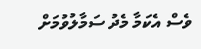ވެސް އެކަމާ މެދު ސަމާލުވުމަށް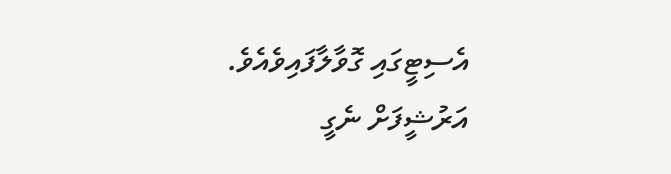އެސިޓީގައި ގޮވާލާފައިވެއެވެ.
އަރުޝީފަށް ނެގީ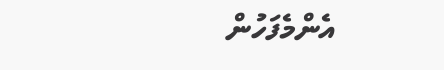އެންމެފަހުން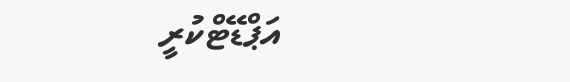އަޕްޑޭޓްކުރީ